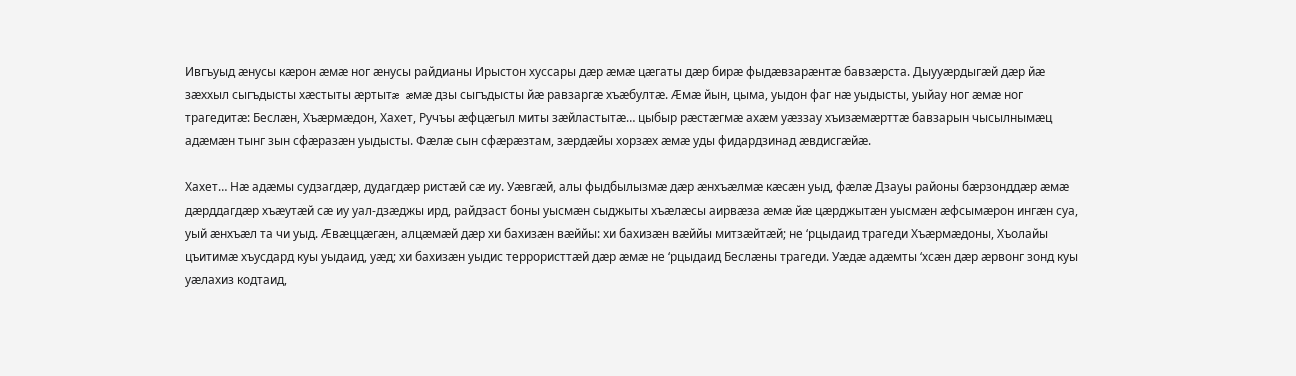Ивгъуыд æнусы кæрон æмæ ног æнусы райдианы Ирыстон хуссары дæр æмæ цæгаты дæр бирæ фыдæвзарæнтæ бавзæрста. Дыууæрдыгæй дæр йæ зæххыл сыгъдысты хæстыты æртытæ æмæ дзы сыгъдысты йæ равзаргæ хъæбултæ. Æмæ йын, цыма, уыдон фаг нæ уыдысты, уыйау ног æмæ ног трагедитæ: Беслæн, Хъæрмæдон, Хахет, Ручъы æфцæгыл миты зæйластытæ… цыбыр рæстæгмæ ахæм уæззау хъизæмæрттæ бавзарын чысылнымæц адæмæн тынг зын сфæразæн уыдысты. Фæлæ сын сфæрæзтам, зæрдæйы хорзæх æмæ уды фидардзинад æвдисгæйæ.

Хахет… Нæ адæмы судзагдæр, дудагдæр ристæй сæ иу. Уæвгæй, алы фыдбылызмæ дæр æнхъæлмæ кæсæн уыд, фæлæ Дзауы районы бæрзонддæр æмæ дæрддагдæр хъæутæй сæ иу уал-дзæджы ирд, райдзаст боны уысмæн сыджыты хъæлæсы аирвæза æмæ йæ цæрджытæн уысмæн æфсымæрон ингæн суа, уый æнхъæл та чи уыд. Æвæццæгæн, алцæмæй дæр хи бахизæн вæййы: хи бахизæн вæййы митзæйтæй; не ‘рцыдаид трагеди Хъæрмæдоны, Хъолайы цъитимæ хъусдард куы уыдаид, уæд; хи бахизæн уыдис террористтæй дæр æмæ не ‘рцыдаид Беслæны трагеди. Уæдæ адæмты ‘хсæн дæр æрвонг зонд куы уæлахиз кодтаид,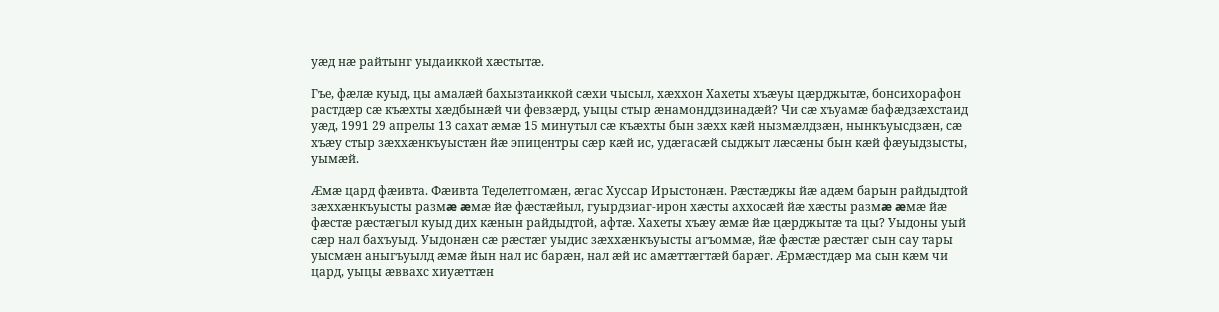уæд нæ райтынг уыдаиккой хæстытæ.

Гъе, фæлæ куыд, цы амалæй бахызтаиккой сæхи чысыл, хæххон Хахеты хъæуы цæрджытæ, бонсихорафон растдæр сæ къæхты хæдбынæй чи февзæрд, уыцы стыр æнамонддзинадæй? Чи сæ хъуамæ бафæдзæхстаид уæд, 1991 29 апрелы 13 сахат æмæ 15 минутыл сæ къæхты бын зæхх кæй нызмæлдзæн, нынкъуысдзæн, сæ хъæу стыр зæххæнкъуыстæн йæ эпицентры сæр кæй ис, удæгасæй сыджыт лæсæны бын кæй фæуыдзысты, уымæй.

Æмæ цард фæивта. Фæивта Теделетгомæн, æгас Хуссар Ирыстонæн. Рæстæджы йæ адæм барын райдыдтой зæххæнкъуысты размæ æмæ йæ фæстæйыл, гуырдзиаг-ирон хæсты аххосæй йæ хæсты размæ æмæ йæ фæстæ рæстæгыл куыд дих кæнын райдыдтой, афтæ. Хахеты хъæу æмæ йæ цæрджытæ та цы? Уыдоны уый сæр нал бахъуыд. Уыдонæн сæ рæстæг уыдис зæххæнкъуысты агъоммæ, йæ фæстæ рæстæг сын сау тары уысмæн аныгъуылд æмæ йын нал ис барæн, нал æй ис амæттæгтæй барæг. Æрмæстдæр ма сын кæм чи цард, уыцы æввахс хиуæттæн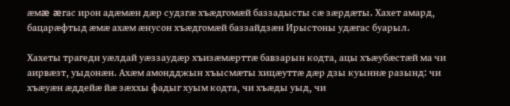æмæ æгас ирон адæмæн дæр судзгæ хъæдгомæй баззадысты сæ зæрдæты. Хахет амард, бацарæфтыд æмæ ахæм æнусон хъæдгомæй баззайдзæн Ирыстоны удæгас буарыл.

Хахеты трагеди уæлдай уæззаудæр хъизæмæрттæ бавзарын кодта, ацы хъæубæстæй ма чи аирвæзт, уыдонæн. Ахæм амондджын хъысмæты хицæуттæ дæр дзы куыннæ разынд: чи хъæуæн æддейæ йæ зæххы фадыг хуым кодта, чи хъæды уыд, чи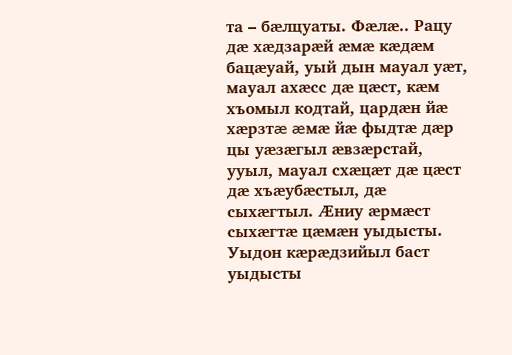та – бæлцуаты. Фæлæ.. Рацу дæ хæдзарæй æмæ кæдæм бацæуай, уый дын мауал уæт, мауал ахæсс дæ цæст, кæм хъомыл кодтай, цардæн йæ хæрзтæ æмæ йæ фыдтæ дæр цы уæзæгыл æвзæрстай, ууыл, мауал схæцæт дæ цæст дæ хъæубæстыл, дæ сыхæгтыл. Æниу æрмæст сыхæгтæ цæмæн уыдысты. Уыдон кæрæдзийыл баст уыдысты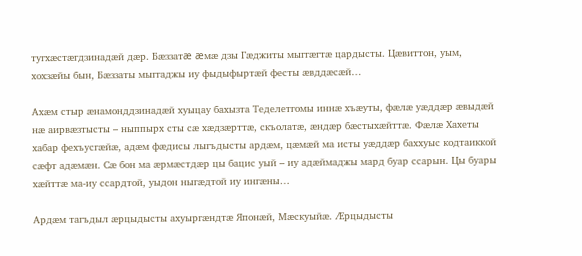тугхæстæгдзинадæй дæр. Бæззатæ æмæ дзы Гæджиты мыггæгтæ цардысты. Цæвиттон, уым, хохзæйы бын, Бæззаты мыггаджы иу фыдыфыртæй фесты æвддæсæй…

Ахæм стыр æнамонддзинадæй хуыцау бахызта Теделетгомы иннæ хъæуты, фæлæ уæддæр æвыдæй нæ аирвæзтысты – ныппырх сты сæ хæдзæрттæ, скъолатæ, æндæр бæстыхæйттæ. Фæлæ Хахеты хабар фехъусгæйæ, адæм фæдисы лыгъдысты ардæм, цæмæй ма исты уæддæр баххуыс кодтаиккой сæфт адæмæн. Сæ бон ма æрмæстдæр цы бацис уый – иу адæймаджы мард буар ссарын. Цы буары хæйттæ ма-иу ссардтой, уыдон ныгæдтой иу ингæны…

Ардæм тагъдыл æрцыдысты ахуыргæндтæ Японæй, Мæскуыйæ. Æрцыдысты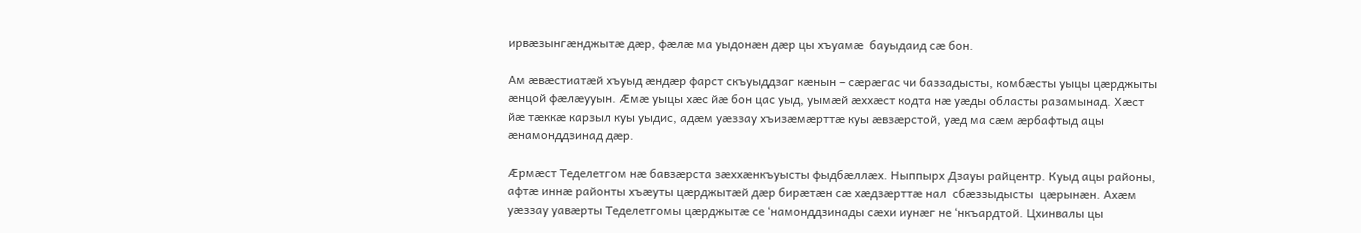ирвæзынгæнджытæ дæр, фæлæ ма уыдонæн дæр цы хъуамæ  бауыдаид сæ бон.

Ам æвæстиатæй хъуыд æндæр фарст скъуыддзаг кæнын – сæрæгас чи баззадысты, комбæсты уыцы цæрджыты æнцой фæлæууын. Æмæ уыцы хæс йæ бон цас уыд, уымæй æххæст кодта нæ уæды областы разамынад. Хæст йæ тæккæ карзыл куы уыдис, адæм уæззау хъизæмæрттæ куы æвзæрстой, уæд ма сæм æрбафтыд ацы æнамонддзинад дæр.

Æрмæст Теделетгом нæ бавзæрста зæххæнкъуысты фыдбæллæх. Ныппырх Дзауы райцентр. Куыд ацы районы, афтæ иннæ районты хъæуты цæрджытæй дæр бирæтæн сæ хæдзæрттæ нал  сбæззыдысты  цæрынæн. Ахæм уæззау уавæрты Теделетгомы цæрджытæ се ‘намонддзинады сæхи иунæг не ‘нкъардтой. Цхинвалы цы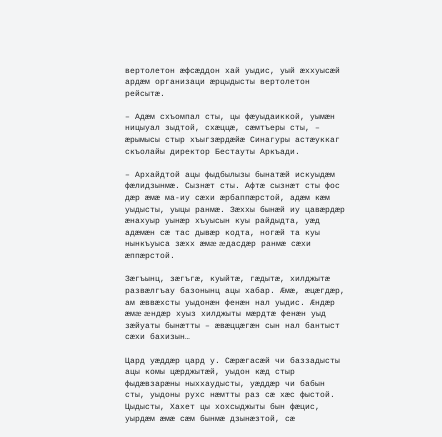вертолетон æфсæддон хай уыдис, уый æххуысæй ардæм организаци æрцыдысты вертолетон рейсытæ.

– Адæм схъомпал сты, цы фæуыдаиккой, уымæн ницыуал зыдтой, схæццæ, сæмтъеры сты, – æрымысы стыр хъыгзæрдæйæ Синагуры астæуккаг скъолайы директор Бестауты Аркъади.

– Архайдтой ацы фыдбылызы бынатæй искуыдæм фæлидзынмæ. Сызнæт сты. Афтæ сызнæт сты фос дæр æмæ ма-иу сæхи æрбаппæрстой, адæм кæм уыдысты, уыцы ранмæ. Зæххы бынæй иу цавæрдæр æнахуыр уынæр хъуысын куы райдыдта, уæд адæмæн сæ тас дывæр кодта, ногæй та куы нынкъуыса зæхх æмæ æдасдæр ранмæ сæхи æппæрстой.

Зæгъынц, зæгъгæ, куыйтæ, гæдытæ, хилджытæ развæлгъау базонынц ацы хабар. Æмæ, æцæгдæр, ам æввæхсты уыдонæн фенæн нал уыдис. Æндæр æмæ æндæр хуыз хилджыты мæрдтæ фенæн уыд зæйуаты бынæтты – æвæццæгæн сын нал бантыст сæхи бахизын…

Цард уæддæр цард у. Сæрæгасæй чи баззадысты ацы комы цæрджытæй, уыдон кæд стыр фыдæвзарæны ныххаудысты, уæддæр чи бабын сты, уыдоны рухс нæмтты раз сæ хæс фыстой. Цыдысты, Хахет цы хохсыджыты бын фæцис, уырдæм æмæ сæм бынмæ дзынæзтой, сæ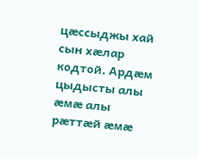цæссыджы хай сын хæлар кодтой. Ардæм цыдысты алы æмæ алы рæттæй æмæ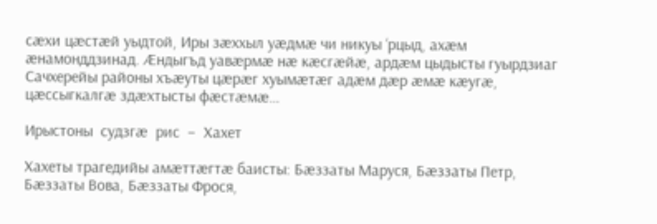сæхи цæстæй уыдтой, Иры зæххыл уæдмæ чи никуы ‘рцыд, ахæм æнамонддзинад. Æндыгъд уавæрмæ нæ кæсгæйæ, ардæм цыдысты гуырдзиаг Сачхерейы районы хъæуты цæрæг хуымæтæг адæм дæр æмæ кæугæ, цæссыгкалгæ здæхтысты фæстæмæ…

Ирыстоны  судзгæ  рис  –  Хахет

Хахеты трагедийы амæттæгтæ баисты: Бæззаты Маруся, Бæззаты Петр, Бæззаты Вова, Бæззаты Фрося,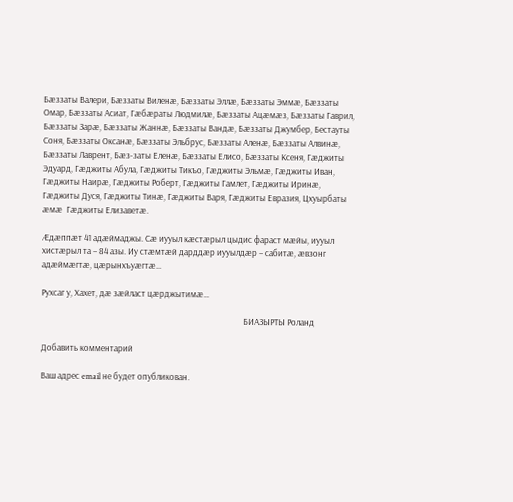Бæззаты Валери, Бæззаты Виленæ, Бæззаты Эллæ, Бæззаты Эммæ, Бæззаты Омар, Бæззаты Асиат, Гæбæраты Людмилæ, Бæззаты Ацæмæз, Бæззаты Гаврил, Бæззаты Зарæ, Бæззаты Жаннæ, Бæззаты Вандæ, Бæззаты Джумбер, Бестауты Соня, Бæззаты Оксанæ, Бæззаты Эльбрус, Бæззаты Аленæ, Бæззаты Алвинæ, Бæззаты Лаврент, Бæз-заты Еленæ, Бæззаты Елисо, Бæззаты Ксеня, Гæджиты Эдуард, Гæджиты Абула, Гæджиты Тикъо, Гæджиты Эльмæ, Гæджиты Иван, Гæджиты Наирæ, Гæджиты Роберт, Гæджиты Гамлет, Гæджиты Иринæ, Гæджиты Дуся, Гæджиты Тинæ, Гæджиты Варя, Гæджиты Евразия, Цхуырбаты  æмæ  Гæджиты Елизаветæ.

Æдæппæт 41 адæймаджы. Сæ иууыл кæстæрыл цыдис фараст мæйы, иууыл хистæрыл та – 84 азы. Иу стæмтæй дарддæр иууылдæр – сабитæ, æвзонг адæймæгтæ, цæрынхъуæгтæ…

Рухсаг у, Хахет, дæ зæйласт цæрджытимæ…

                                                                                                     БИАЗЫРТЫ Роланд

Добавить комментарий

Ваш адрес email не будет опубликован.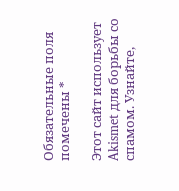Обязательные поля помечены *

Этот сайт использует Akismet для борьбы со спамом. Узнайте,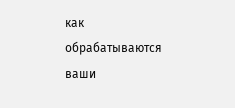как обрабатываются ваши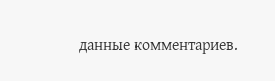данные комментариев.